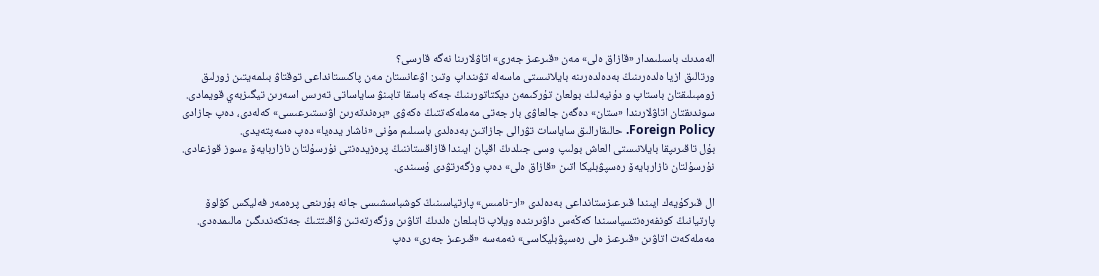الەمدىك باسىلىمدار «قازاق ەلى» مەن «قىرعىز جەرى» اتاۋلارىنا نەگە قارسى؟
ورتالىق ازيا ەلدەرىنىڭ بەدەلدەرىنە بايلانىستى ماسەلە تۋىنداپ وتىر: اۋعانستان مەن پاكىستانداعى توقتاۋ بىلمەيتىن زورلىق زومبىلىقتان باستاپ و دۇنيەلىك بولعان تۇركىمەن ديكتاتورىنىڭ جەكە باسقا تابىنۋ ساياساتى تەرىس اسەرىن تيگىزبەي قويمادى.
سوندىقتان اتاۋلارىندا «ستان» دەگەن جالعاۋى بار جەتى مەملەكەتتىڭ ەكەۋى «برەندتەرىن اۋىستىرعىسى» كەلەدى، دەپ جازادى Foreign Policy. حالىقارالىق ساياسات تۋرالى جازاتىن بەدەلدى باسىلىم مۇنى «ناشار يدەيا» دەپ ەسەپتەيدى.
بۇل تاقىرىپقا بايلانىستى العاش بولىپ وسى جىلدىڭ اقپان ايىندا قازاقستاننىڭ پرەزيدەنتى نۇرسۇلتان نازاربايەۆ ءسوز قوزعادى. نۇرسۇلتان نازاربايەۆ رەسپۋبليكا اتىن «قازاق ەلى» دەپ وزگەرتۋدى ۇسىندى.

ال قىركۇيەك ايىندا قىرعىزستانداعى بەدەلدى «ار-نامىس» پارتياسىنىڭ كوشباسشىسى جانە بۇرىنعى پرەمەر فەليكس كۋلوۆ پارتيانىڭ كونفەرەنتسياسىندا كەڭەس داۋىرىندە ويلاپ تابىلعان ەلدىڭ اتاۋىن وزگەرتەتىن ۋاقىتتىڭ جەتكەندىگىن مالىمدەدى. مەملەكەت اتاۋىن «قىرعىز ەلى رەسپۋبليكاسى» نەمەسە «قىرعىز جەرى» دەپ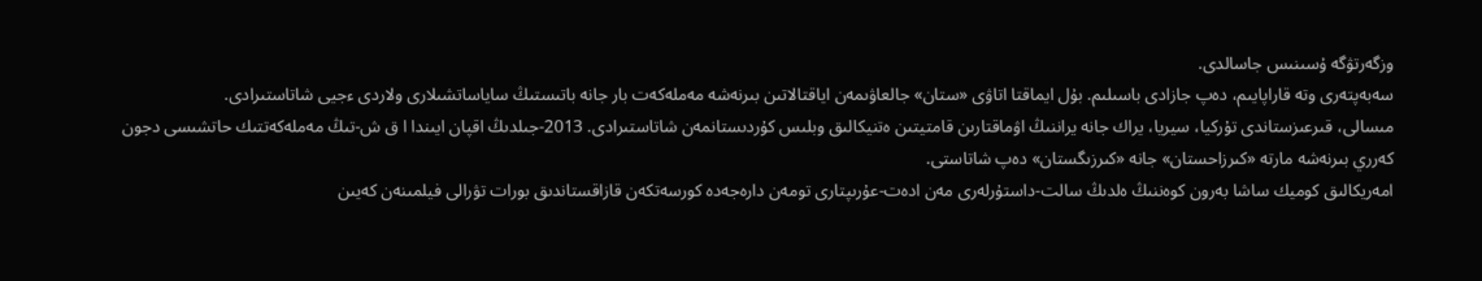وزگەرتۋگە ۇسىنىس جاسالدى.
سەبەپتەرى وتە قاراپايىم، دەپ جازادى باسىلىم. بۇل ايماقتا اتاۋى «ستان» جالعاۋىمەن اياقتالاتىن بىرنەشە مەملەكەت بار جانە باتىستىڭ ساياساتشىلارى ولاردى ءجيى شاتاستىرادى.
مىسالى، قىرعىزستاندى تۇركيا، سيريا، يراك جانە يراننىڭ اۋماقتارىن قامتيتىن ەتنيكالىق وبلىس كۇردىستانمەن شاتاستىرادى. 2013-جىلدىڭ اقپان ايىندا ا ق ش-تىڭ مەملەكەتتىك حاتشىسى دجون كەرري بىرنەشە مارتە «كىرزاحستان» جانە «كىرزىگستان» دەپ شاتاستى.
امەريكالىق كوميك ساشا بەرون كوەننىڭ ەلدىڭ سالت-داستۇرلەرى مەن ادەت-عۇرىپتارى تومەن دارەجەدە كورسەتكەن قازاقستاندىق بورات تۋرالى فيلمىنەن كەيىن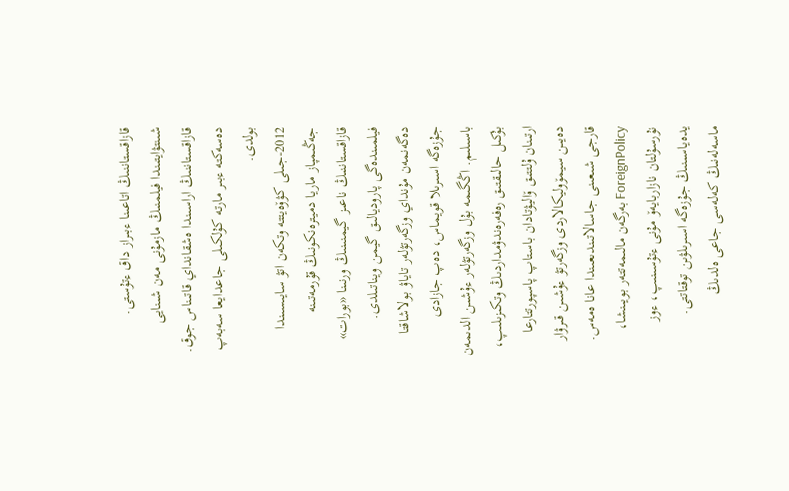قازاقستاننىڭ اتاعىنا ءبىراز داق ءتۇستى.
شىنتۋايتىندا فيلمنىڭ مازمۇنى مەن شىنايى قازاقستاننىڭ اراسىندا ەشقانداي قاتىناس جوق. دەسەكتە ءبىر مارتە كۇلكىلى جاعدايعا سەبەپ بولدى.
2012-جىلى كۋۆەيتتە وتكەن اتۋ سايىسىندا جەڭىمپاز ماريا دميترەنكونىڭ قۇرمەتىنە قازاقستاننىڭ ناعىز گيمنىنىڭ ورنىنا «بورات» فيلمىندەگى پاروديالىق گيمن ويناتىلدى.
دەگەنمەن مۇنداي وزگەرتۋلەر تاياۋ بولاشاقتا جۇزەگە اسىرىلا قويماس، دەپ جازادى باسىلىم. اڭگىمە بۇل وزگەرتۋلەر ءۇشىن الدىمەن بۇكىل حالىقتىق رەفەرەندۋمداردىڭ وتكىزىلىپ، ارتىنان ۇلتتىق ۆاليۋتادان باستاپ پاسپورتتارعا دەيىن سيمۆوليكالاردى وزگەرتۋ ءۇشىن قىرۋار قارجى شىعىنى جاسالاتىندىعىندا عانا ەمەس. ForeignPolicy بەرگەن مالىمەتتەر بويىنشا، نۇرسۇلتان نازاربايەۆ مۇنى ءتۇسىنىپ، ءوز يدەياسىنىڭ جۇزەگە اسىرىلۋىن توقتاتتى.
ماسەلەنىڭ كەلەسى جاعى ەلدىڭ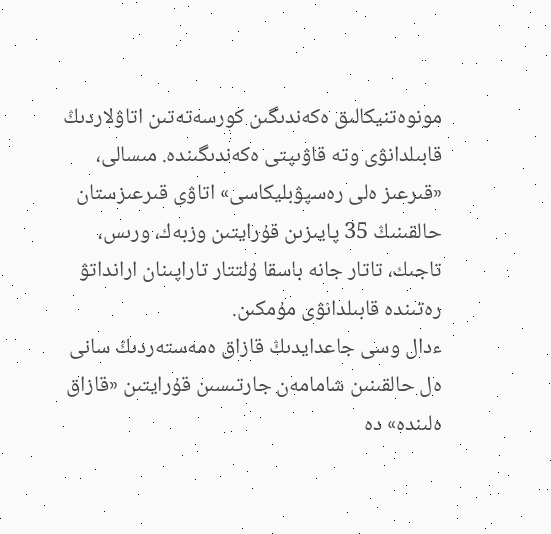مونوەتنيكالىق ەكەندىگىن كورسەتەتىن اتاۋلاردىڭ قابىلدانۋى وتە قاۋىپتى ەكەندىگىندە. مىسالى، «قىرعىز ەلى رەسپۋبليكاسى» اتاۋى قىرعىزستان حالقىنىڭ 35 پايىزىن قۇرايتىن وزبەك، ورىس، تاجىك، تاتار جانە باسقا ۇلتتار تاراپىنان ارانداتۋ رەتىندە قابىلدانۋى مۇمكىن.
ءدال وسى جاعدايدىڭ قازاق ەمەستەردىڭ سانى ەل حالقىنىن شامامەن جارتىسىن قۇرايتىن «قازاق ەلىندە» دە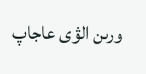ورىن الۋى عاجاپ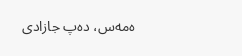ەمەس، دەپ جازادى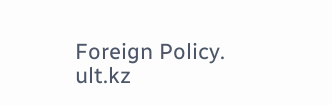Foreign Policy.
ult.kz